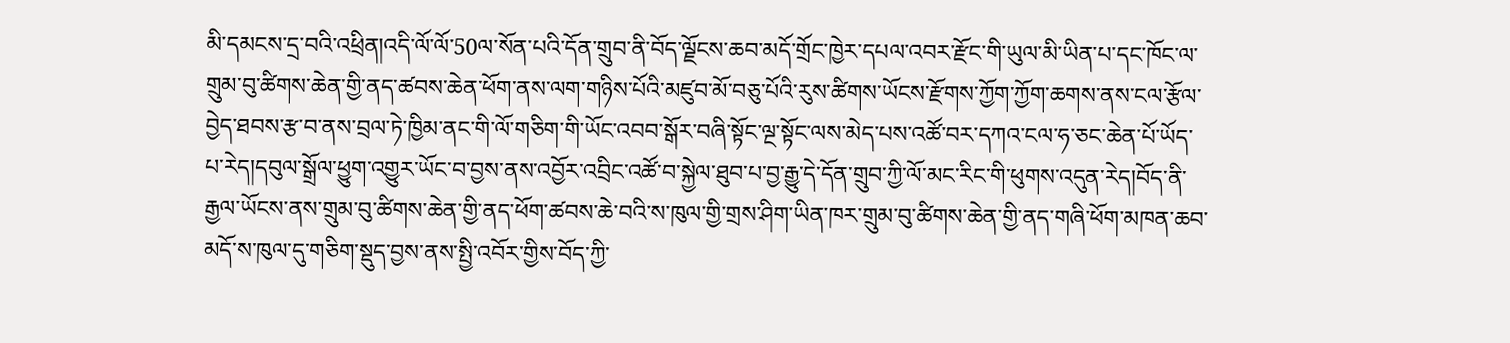མི་དམངས་དྲ་བའི་འཕྲིན།འདི་ལོ་ལོ་50ལ་སོན་པའི་དོན་གྲུབ་ནི་བོད་ལྗོངས་ཆབ་མདོ་གྲོང་ཁྱེར་དཔལ་འབར་རྫོང་གི་ཡུལ་མི་ཡིན་པ་དང་ཁོང་ལ་གྲུམ་བུ་ཚིགས་ཆེན་གྱི་ནད་ཚབས་ཆེན་ཕོག་ནས་ལག་གཉིས་པོའི་མཛུབ་མོ་བཅུ་པོའི་རུས་ཚིགས་ཡོངས་རྫོགས་ཀྱོག་ཀྱོག་ཆགས་ནས་ངལ་རྩོལ་བྱེད་ཐབས་རྩ་བ་ནས་བྲལ་ཏེ་ཁྱིམ་ནང་གི་ལོ་གཅིག་གི་ཡོང་འབབ་སྒོར་བཞི་སྟོང་ལྔ་སྟོང་ལས་མེད་པས་འཚོ་བར་དཀའ་ངལ་ཧ་ཅང་ཆེན་པོ་ཡོད་པ་རེད།དབུལ་སྒྲོལ་ཕྱུག་འགྱུར་ཡོང་བ་བྱས་ནས་འབྱོར་འབྲིང་འཚོ་བ་སྐྱེལ་ཐུབ་པ་བྱ་རྒྱུ་དེ་དོན་གྲུབ་ཀྱི་ལོ་མང་རིང་གི་ཕུགས་འདུན་རེད།བོད་ནི་རྒྱལ་ཡོངས་ནས་གྲུམ་བུ་ཚིགས་ཆེན་གྱི་ནད་ཕོག་ཚབས་ཆེ་བའི་ས་ཁུལ་གྱི་གྲས་ཤིག་ཡིན་ཁར་གྲུམ་བུ་ཚིགས་ཆེན་གྱི་ནད་གཞི་ཕོག་མཁན་ཆབ་མདོ་ས་ཁུལ་དུ་གཅིག་སྡུད་བྱས་ནས་སྤྱི་འབོར་གྱིས་བོད་ཀྱི་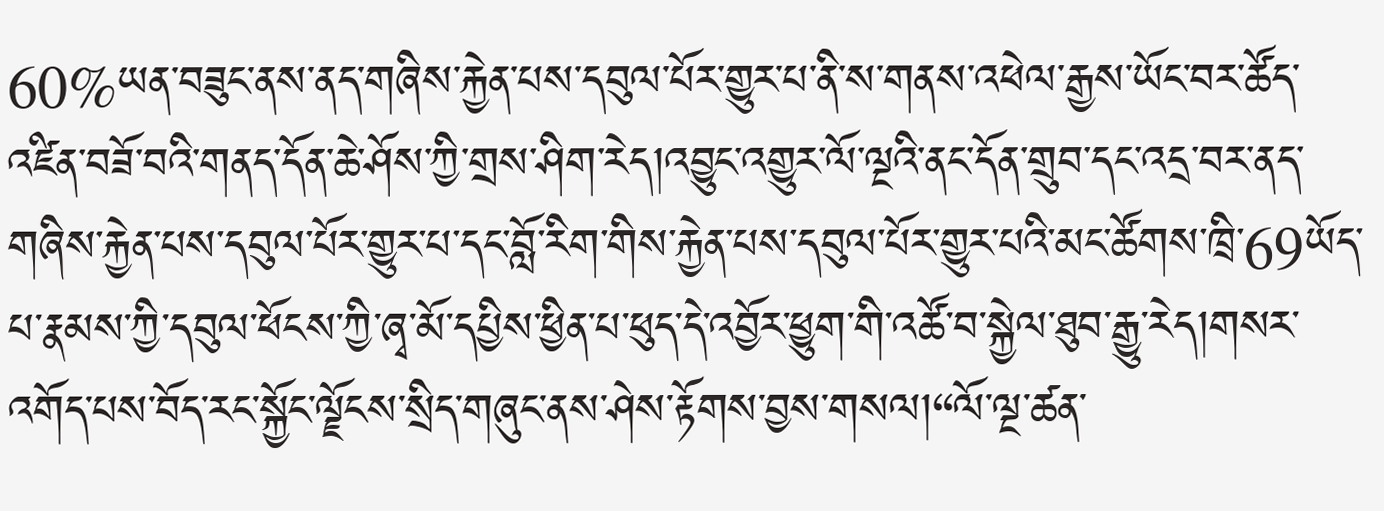60%ཡན་བཟུང་ནས་ནད་གཞིས་རྐྱེན་པས་དབུལ་པོར་གྱུར་པ་ནི་ས་གནས་འཕེལ་རྒྱས་ཡོང་བར་ཚོད་འཛིན་བཟོ་བའི་གནད་དོན་ཆེ་ཤོས་ཀྱི་གྲས་ཤིག་རེད།འབྱུང་འགྱུར་ལོ་ལྔའི་ནང་དོན་གྲུབ་དང་འདྲ་བར་ནད་གཞིས་རྐྱེན་པས་དབུལ་པོར་གྱུར་པ་དང་བློ་རིག་གིས་རྐྱེན་པས་དབུལ་པོར་གྱུར་པའི་མང་ཚོགས་ཁྲི་69ཡོད་པ་རྣམས་ཀྱི་དབུལ་ཕོངས་ཀྱི་ཞྭ་མོ་དཔྱིས་ཕྱིན་པ་ཕུད་དེ་འབྱོར་ཕྱུག་གི་འཚོ་བ་སྐྱེལ་ཐུབ་རྒྱུ་རེད།གསར་འགོད་པས་བོད་རང་སྐྱོང་ལྗོངས་སྲིད་གཞུང་ནས་ཤེས་རྟོགས་བྱས་གསལ།“ལོ་ལྔ་ཚན་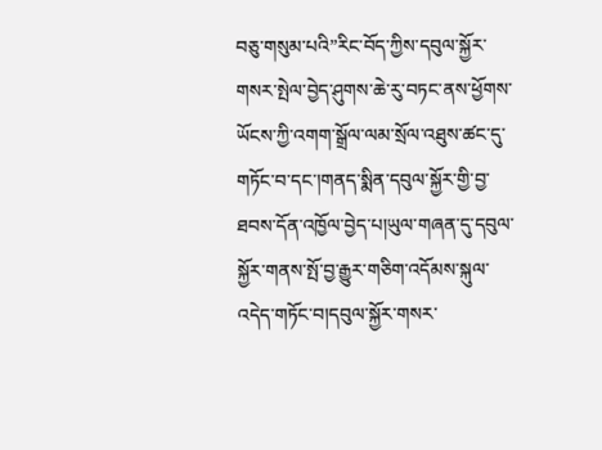བཅུ་གསུམ་པའི”རིང་བོད་ཀྱིས་དབུལ་སྐྱོར་གསར་སྤེལ་བྱེད་ཤུགས་ཆེ་རུ་བཏང་ནས་ཕྱོགས་ཡོངས་ཀྱི་འགག་སྒྲོལ་ལམ་སྲོལ་འཐུས་ཚང་དུ་གཏོང་བ་དང་།གནད་སྨིན་དབུལ་སྐྱོར་གྱི་བྱ་ཐབས་དོན་འཁྱོལ་བྱེད་པ།ཡུལ་གཞན་དུ་དབུལ་སྐྱོར་གནས་སྤོ་བྱ་རྒྱུར་གཅིག་འདོམས་སྐུལ་འདེད་གཏོང་བ།དབུལ་སྐྱོར་གསར་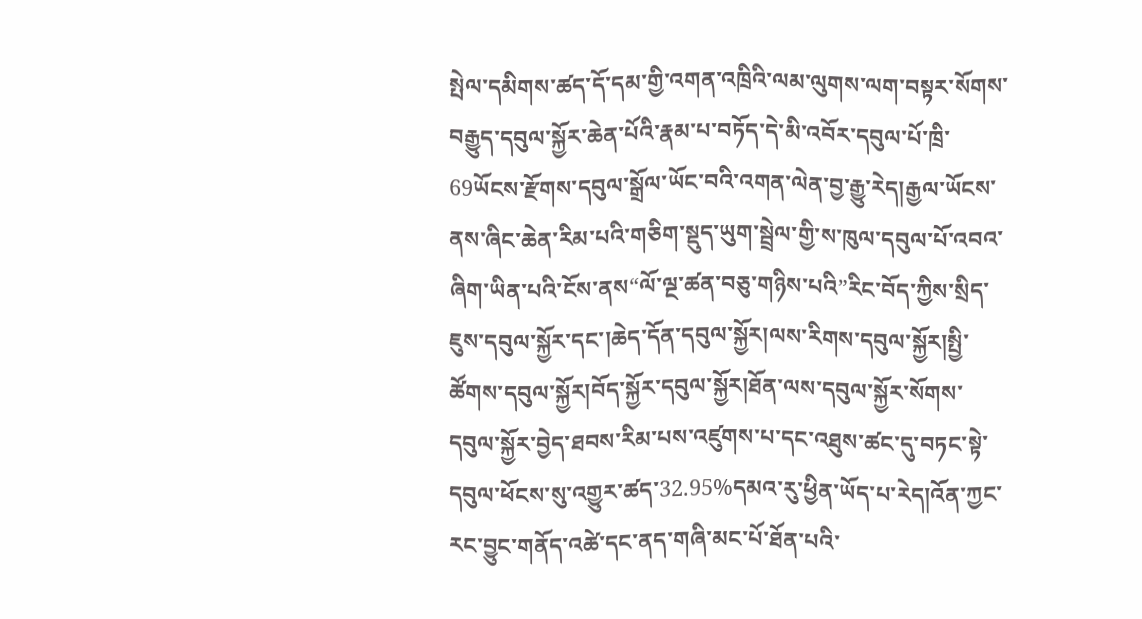སྤེལ་དམིགས་ཚད་དོ་དམ་གྱི་འགན་འཁྲིའི་ལམ་ལུགས་ལག་བསྟར་སོགས་བརྒྱུད་དབུལ་སྐྱོར་ཆེན་པོའི་རྣམ་པ་བཏོད་དེ་མི་འབོར་དབུལ་པོ་ཁྲི་69ཡོངས་རྫོགས་དབུལ་སྒྲོལ་ཡོང་བའི་འགན་ལེན་བྱ་རྒྱུ་རེད།རྒྱལ་ཡོངས་ནས་ཞིང་ཆེན་རིམ་པའི་གཅིག་སྡུད་ཡུག་སྦྲེལ་གྱི་ས་ཁུལ་དབུལ་པོ་འབའ་ཞིག་ཡིན་པའི་ངོས་ནས“ལོ་ལྔ་ཚན་བཅུ་གཉིས་པའི”རིང་བོད་ཀྱིས་སྲིད་ཇུས་དབུལ་སྐྱོར་དང་།ཆེད་དོན་དབུལ་སྐྱོར།ལས་རིགས་དབུལ་སྐྱོར།སྤྱི་ཚོགས་དབུལ་སྐྱོར།བོད་སྐྱོར་དབུལ་སྐྱོར།ཐོན་ལས་དབུལ་སྐྱོར་སོགས་དབུལ་སྐྱོར་བྱེད་ཐབས་རིམ་པས་འཛུགས་པ་དང་འཐུས་ཚང་དུ་བཏང་སྟེ་དབུལ་ཕོངས་སུ་འགྱུར་ཚད་32.95%དམའ་རུ་ཕྱིན་ཡོད་པ་རེད།འོན་ཀྱང་རང་བྱུང་གནོད་འཚེ་དང་ནད་གཞི་མང་པོ་ཐོན་པའི་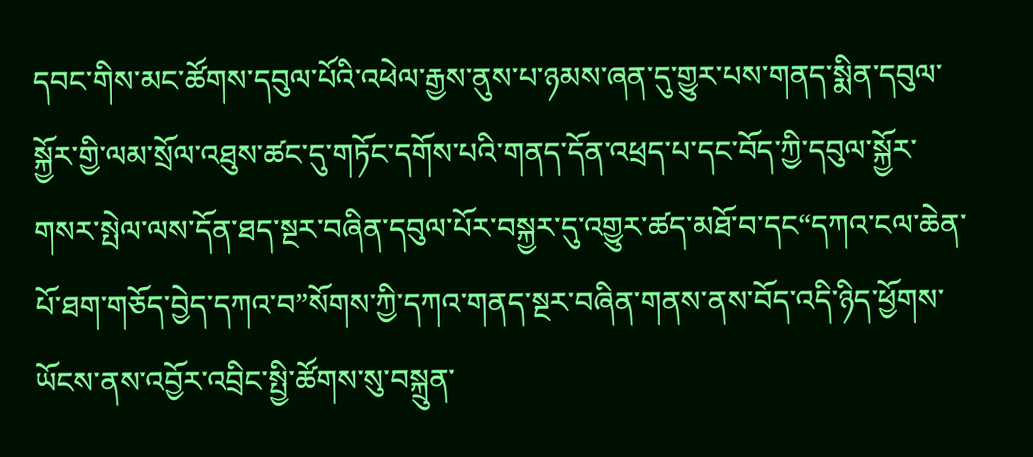དབང་གིས་མང་ཚོགས་དབུལ་པོའི་འཕེལ་རྒྱས་ནུས་པ་ཉམས་ཞན་དུ་གྱུར་པས་གནད་སྨིན་དབུལ་སྐྱོར་གྱི་ལམ་སྲོལ་འཐུས་ཚང་དུ་གཏོང་དགོས་པའི་གནད་དོན་འཕྲད་པ་དང་བོད་ཀྱི་དབུལ་སྐྱོར་གསར་སྤེལ་ལས་དོན་ཐད་སྔར་བཞིན་དབུལ་པོར་བསྐྱར་དུ་འགྱུར་ཚད་མཐོ་བ་དང“དཀའ་ངལ་ཆེན་པོ་ཐག་གཅོད་བྱེད་དཀའ་བ”སོགས་ཀྱི་དཀའ་གནད་སྔར་བཞིན་གནས་ནས་བོད་འདི་ཉིད་ཕྱོགས་ཡོངས་ནས་འབྱོར་འབྲིང་སྤྱི་ཚོགས་སུ་བསྐྲུན་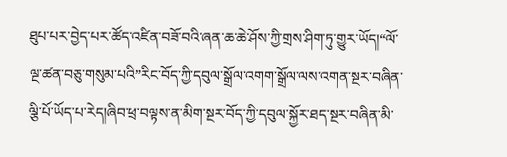ཐུཔ་པར་བྱེད་པར་ཚོད་འཛིན་བཟོ་བའི་ཞན་ཆ་ཆེ་ཤོས་ཀྱི་གྲས་ཤིག་ཏུ་གྱུར་ཡོད།“ལོ་ལྔ་ཚན་བཅུ་གསུམ་པའི”རིང་བོད་ཀྱི་དབུལ་སྒྲོལ་འགག་སྒྲོལ་ལས་འགན་སྔར་བཞིན་ལྕི་པོ་ཡོད་པ་རེད།ཞིབ་ཕྲ་བལྟས་ན་མིག་སྔར་བོད་ཀྱི་དབུལ་སྐྱོར་ཐད་སྔར་བཞིན་མི་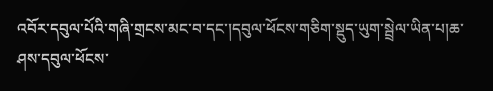འབོར་དབུལ་པོའི་གཞི་གྲངས་མང་བ་དང་།དབུལ་ཕོངས་གཅིག་སྡུད་ཡུག་སྦྲེལ་ཡིན་པ།ཆ་ཤས་དབུལ་ཕོངས་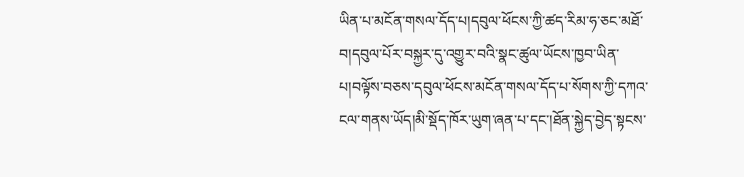ཡིན་པ་མངོན་གསལ་དོད་པ།དབུལ་ཕོངས་ཀྱི་ཚད་རིམ་ཧ་ཅང་མཐོ་བ།དབུལ་པོར་བསྐྱར་དུ་འགྱུར་བའི་སྣང་ཚུལ་ཡོངས་ཁྱབ་ཡིན་པ།བལྟོས་བཅས་དབུལ་ཕོངས་མངོན་གསལ་དོད་པ་སོགས་ཀྱི་དཀའ་ངལ་གནས་ཡོད།མི་སྡོད་ཁོར་ཡུག་ཞན་པ་དང་།ཐོན་སྐྱེད་བྱེད་སྟངས་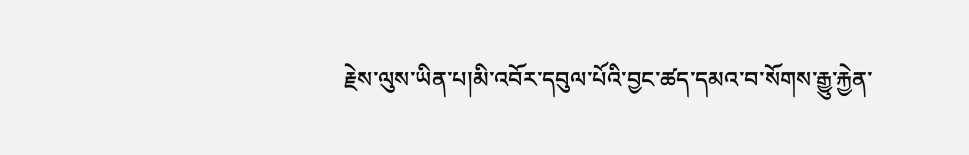རྗེས་ལུས་ཡིན་པ།མི་འབོར་དབུལ་པོའི་བྱང་ཚད་དམའ་བ་སོགས་རྒྱུ་རྐྱེན་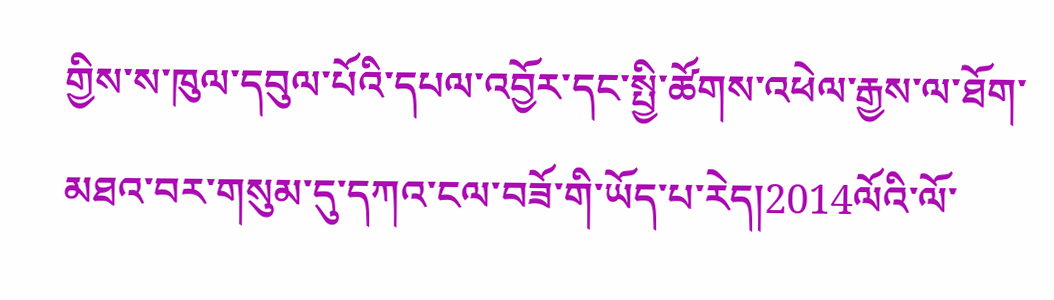གྱིས་ས་ཁུལ་དབུལ་པོའི་དཔལ་འབྱོར་དང་སྤྱི་ཚོགས་འཕེལ་རྒྱས་ལ་ཐོག་མཐའ་བར་གསུམ་དུ་དཀའ་ངལ་བཟོ་གི་ཡོད་པ་རེད།2014ལོའི་ལོ་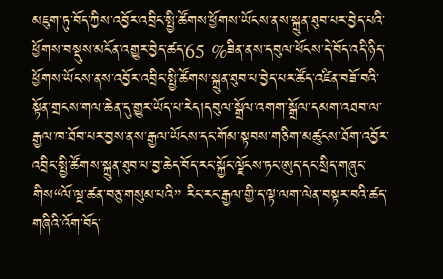མཇུག་ཏུ་བོད་ཀྱིས་འབྱོར་འབྲིང་སྤྱི་ཚོགས་ཕྱོགས་ཡོངས་ནས་སྐྲུན་ཐུབ་པར་བྱེད་པའི་ཕྱོགས་བསྡུས་མངོན་འགྱུར་བྱེད་ཚད་65 %ཟིན་ནས་དབུལ་ཕོངས་དེ་བོད་འདི་ཉིད་ཕྱོགས་ཡོངས་ནས་འབྱོར་འབྲིང་སྤྱི་ཚོགས་སྐྲུན་ཐུབ་པ་བྱེད་པར་ཚོད་འཛིན་བཟོ་བའི་སྟོན་གྲངས་གལ་ཆེན་དུ་གྱུར་ཡོད་པ་རེད།དབུལ་སྒྲོལ་འགག་སྒྲོལ་དམག་འཐབ་ལ་རྒྱལ་ཁ་ཐོབ་པར་བྱས་ནས་རྒྱལ་ཡོངས་དང་གོམ་སྟབས་གཅིག་མཚུངས་ཐོག་འབྱོར་འབྲིང་སྤྱི་ཚོགས་སྐྲུན་ཐུབ་པ་བྱ་ཆེད་བོད་རང་སྐྱོང་ལྗོངས་ཏང་ཨུད་དང་སྲིད་གཞུང་གིས“ལོ་ལྔ་ཚན་བཅུ་གསུམ་པའི” རིང་རང་རྒྱལ་གྱི་ད་ལྟ་ལག་ལེན་བསྟར་བའི་ཚད་གཞིའི་འོག་བོད་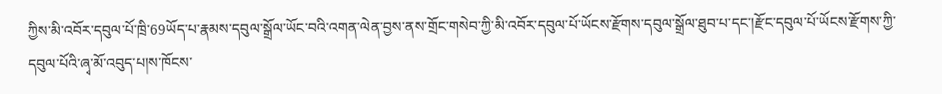ཀྱིས་མི་འབོར་དབུལ་པོ་ཁྲི་69ཡོད་པ་རྣམས་དབུལ་སྒྲོལ་ཡོང་བའི་འགན་ལེན་བྱས་ནས་གྲོང་གསེབ་ཀྱི་མི་འབོར་དབུལ་པོ་ཡོངས་རྫོགས་དབུལ་སྒྲོལ་ཐུབ་པ་དང་།རྫོང་དབུལ་པོ་ཡོངས་རྫོགས་ཀྱི་དབུལ་པོའི་ཞྭ་མོ་འབུད་པ།ས་ཁོངས་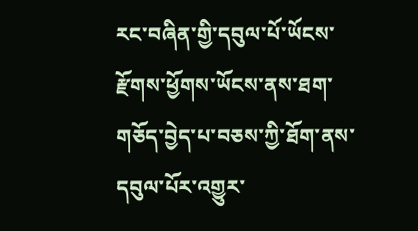རང་བཞིན་གྱི་དབུལ་པོ་ཡོངས་རྫོགས་ཕྱོགས་ཡོངས་ནས་ཐག་གཅོད་བྱེད་པ་བཅས་ཀྱི་ཐོག་ནས་དབུལ་པོར་འགྱུར་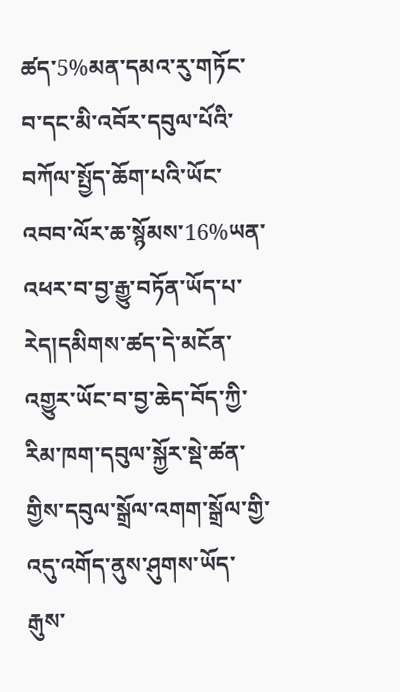ཚད་5%མན་དམའ་རུ་གཏོང་བ་དང་མི་འབོར་དབུལ་པོའི་བཀོལ་སྤྱོད་ཆོག་པའི་ཡོང་འབབ་ལོར་ཆ་སྙོམས་16%ཡན་འཕར་བ་བྱ་རྒྱུ་བཏོན་ཡོད་པ་རེད།དམིགས་ཚད་དེ་མངོན་འགྱུར་ཡོང་བ་བྱ་ཆེད་བོད་ཀྱི་རིམ་ཁག་དབུལ་སྐྱོར་སྡེ་ཚན་གྱིས་དབུལ་སྒྲོལ་འགག་སྒྲོལ་གྱི་འདུ་འགོད་ནུས་ཤུགས་ཡོད་རྒུས་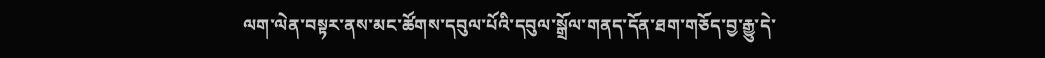ལག་ལེན་བསྟར་ནས་མང་ཚོགས་དབུལ་པོའི་དབུལ་སྒྲོལ་གནད་དོན་ཐག་གཅོད་བྱ་རྒྱུ་དེ་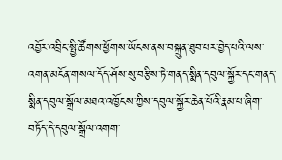འབྱོར་འབྲིང་སྤྱི་ཚོགས་ཕྱོགས་ཡོངས་ནས་བསྐྲུན་ཐུབ་པར་བྱེད་པའི་ལས་འགན་མངོན་གསལ་དོད་ཤོས་སུ་བརྩིས་ཏེ་གནད་སྨིན་དབུལ་སྐྱོར་དང་གནད་སྨིན་དབུལ་སྒྲོལ་མཐའ་འཁྱོངས་ཀྱིས་དབུལ་སྐྱོར་ཆེན་པོའི་རྣམ་པ་ཞིག་བཏོད་དེ་དབུལ་སྒྲོལ་འགག་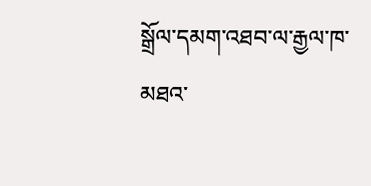སྒྲོལ་དམག་འཐབ་ལ་རྒྱལ་ཁ་མཐའ་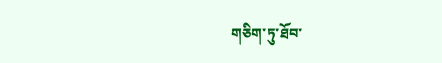གཅིག་ཏུ་ཐོབ་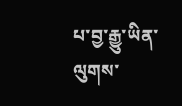པ་བྱ་རྒྱུ་ཡིན་ལུགས་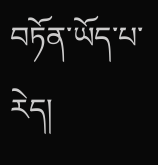བཏོན་ཡོད་པ་རེད།